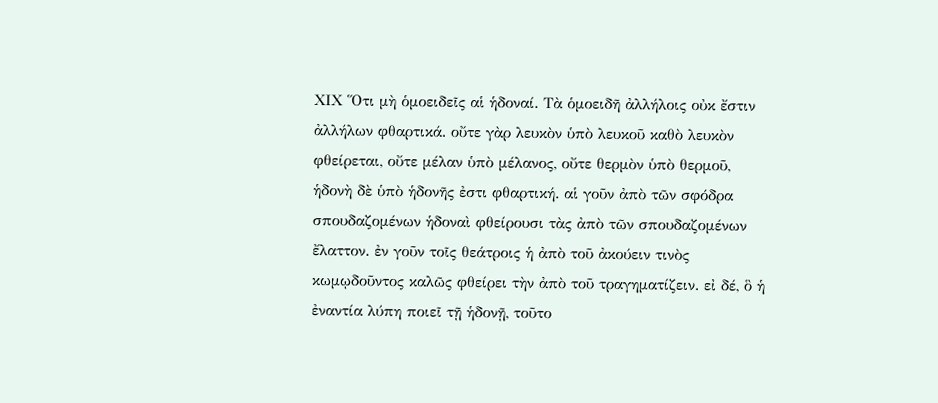ΧΙΧ Ὅτι μὴ ὁμοειδεῖς αἱ ἡδοναί. Τὰ ὁμοειδῆ ἀλλήλοις οὐκ ἔστιν ἀλλήλων φθαρτικά. οὔτε γὰρ λευκὸν ὑπὸ λευκοῦ καθὸ λευκὸν φθείρεται, οὔτε μέλαν ὑπὸ μέλανος, οὔτε θερμὸν ὑπὸ θερμοῦ, ἡδονὴ δὲ ὑπὸ ἡδονῆς ἐστι φθαρτική. αἱ γοῦν ἀπὸ τῶν σφόδρα σπουδαζομένων ἡδοναὶ φθείρουσι τὰς ἀπὸ τῶν σπουδαζομένων ἔλαττον. ἐν γοῦν τοῖς θεάτροις ἡ ἀπὸ τοῦ ἀκούειν τινὸς κωμῳδοῦντος καλῶς φθείρει τὴν ἀπὸ τοῦ τραγηματίζειν. εἰ δέ, ὃ ἡ ἐναντία λύπη ποιεῖ τῇ ἡδονῇ, τοῦτο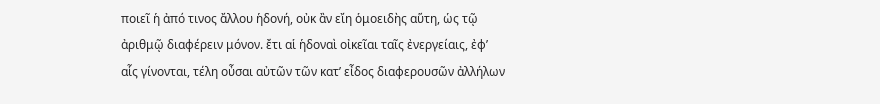ποιεῖ ἡ ἀπό τινος ἄλλου ἡδονή, οὐκ ἂν εἴη ὁμοειδὴς αὕτη, ὡς τῷ ἀριθμῷ διαφέρειν μόνον. ἔτι αἱ ἡδοναὶ οἰκεῖαι ταῖς ἐνεργείαις, ἐφ’ αἷς γίνονται, τέλη οὖσαι αὐτῶν τῶν κατ’ εἶδος διαφερουσῶν ἀλλήλων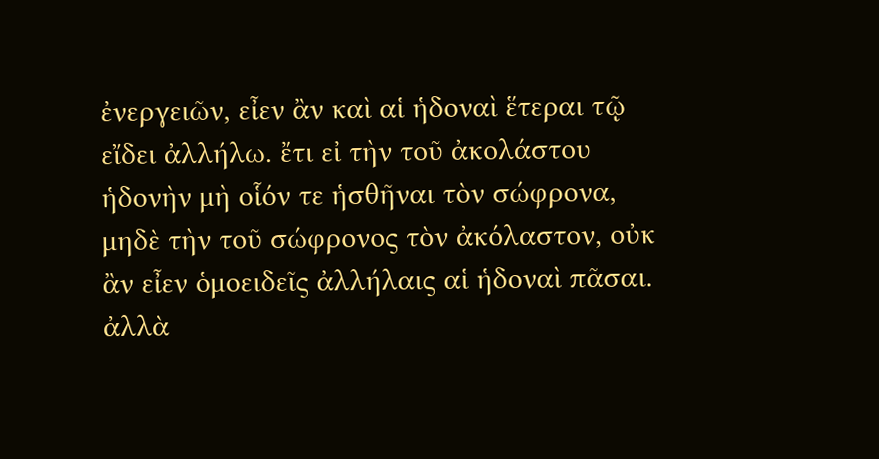ἐνεργειῶν, εἶεν ἂν καὶ αἱ ἡδοναὶ ἕτεραι τῷ εἴδει ἀλλήλω. ἔτι εἰ τὴν τοῦ ἀκολάστου ἡδονὴν μὴ οἷόν τε ἡσθῆναι τὸν σώφρονα, μηδὲ τὴν τοῦ σώφρονος τὸν ἀκόλαστον, οὐκ ἂν εἶεν ὁμοειδεῖς ἀλλήλαις αἱ ἡδοναὶ πᾶσαι. ἀλλὰ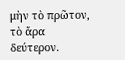μὴν τὸ πρῶτον, τὸ ἄρα δεύτερον.